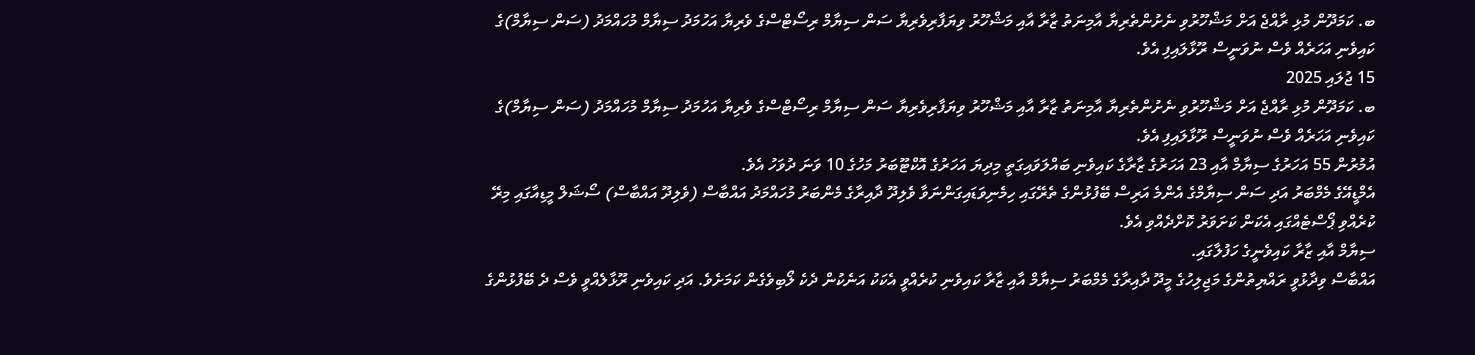ބ. ކަމަދޫން މުޅި ރާއްޖެ އަށް މަޝްހޫރުވި ނެށުންތެރިޔާ އާމިނަތު ޒާރާ އާއި މަޝްހޫރު ވިޔަފާރިވެރިޔާ ސަން ސިޔާމް ރިސޯޓްސްގެ ވެރިޔާ އަހުމަދު ސިޔާމް މުހައްމަދު (ސަން ސިޔާމް)ގެ ކައިވެނި އަހަރެއް ވެސް ނުވަނީސް ރޫޅާލައިފި އެވެ.
15 ޖުލައި 2025
ބ. ކަމަދޫން މުޅި ރާއްޖެ އަށް މަޝްހޫރުވި ނެށުންތެރިޔާ އާމިނަތު ޒާރާ އާއި މަޝްހޫރު ވިޔަފާރިވެރިޔާ ސަން ސިޔާމް ރިސޯޓްސްގެ ވެރިޔާ އަހުމަދު ސިޔާމް މުހައްމަދު (ސަން ސިޔާމް)ގެ ކައިވެނި އަހަރެއް ވެސް ނުވަނީސް ރޫޅާލައިފި އެވެ.
އުމުރުން 55 އަހަރުގެ ސިޔާމް އާއި 23 އަހަރުގެ ޒާރާގެ ކައިވެނި ބައްލަވައިގަތީ މިދިޔަ އަހަރުގެ އޮކްޓޫބަރު މަހުގެ 10 ވަނަ ދުވަހު އެވެ.
އެމްޑީއޭގެ މެމްބަރު އަދި ސަން ސިޔާމްގެ އެންމެ އަރިސް ބޭފުޅުންގެ ތެރޭގައި ހިމެނިވަޑައިގަންނަވާ ވެލިދޫ ދާއިރާގެ މެންބަރު މުހައްމަދު އައްބާސް (ވެލިދޫ އައްބާސް) ސޯޝަލް މީޑިއާގައި މިރޭ ކުރެއްވި ޕޯސްޓެއްގައި އެކަން ކަށަވަރު ކޮށްދެއްވި އެވެ.
ސިޔާމް އާއި ޒާރާ ކައިވެނީގެ ހަފުލާގައި.
އައްބާސް ވިދާޅުވީ ރައްޔިތުންގެ މަޖިލިހުގެ މީދޫ ދާއިރާގެ މެމްބަރު ސިޔާމް އާއި ޒާރާ ކައިވެނި ކުރެއްވީ އެކަކު އަނެކުން ދެކެ ލޯބިވެގެން ކަމަށެވެ. އަދި ކައިވެނި ރޫޅާލެއްވީ ވެސް ދެ ބޭފުޅުންގެ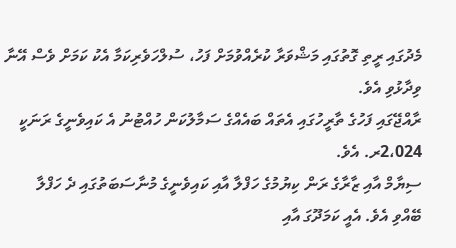މެދުގައި ރީތި ގޮތުގައި މަޝްވަރާ ކުރެއްވުމަށް ފަހު، ސުލްހަވެރިކަމާ އެކު ކަމަށް ވެސް އޭނާ ވިދާޅުވި އެވެ.
ރާއްޖޭގައި ފަހުގެ ތާރީހުގައި އެތައް ބައެއްގެ ސަމާލުކަން ހުއްޓުނު އެ ކައިވެނީގެ ރަނަކީ 2،024ރ. އެވެ.
ސިޔާމް އާއި ޒާރާގެ ރަން ކިޔުމުގެ ހަފްލާ އާއި ކައިވެނީގެ މުނާސަބަތުގައި ދެ ހަފްލާ ބޭއްވި އެވެ. އެއީ ކަމަދޫގަ އާއި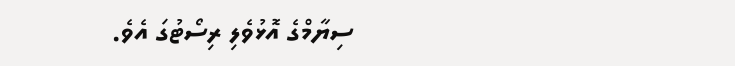ސިޔާމްގެ އޮޅުވެލި ރިސޯޓުގަ އެވެ.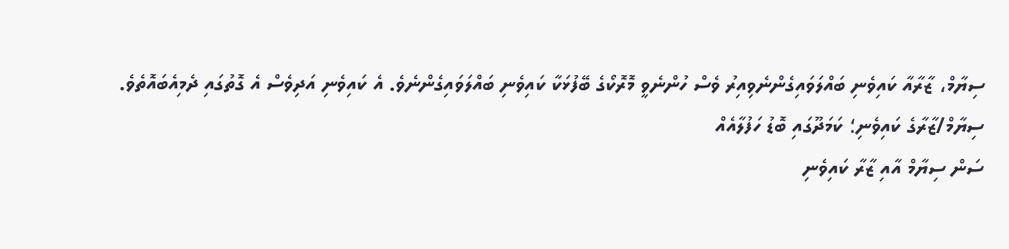ސިޔާމް، ޒާރާއާ ކައިވެނި ބައްލަވައިގެންނެވިއިރު ވެސް ހުންނެވީ މޮރޮކޯގެ ބޭފުޅަކާ ކައިވެނި ބައްލަވައިގެންނެވެ. އެ ކައިވެނި އަދިވެސް އެ ގޮތުގައި ދެމިއެބައޮތެވެ.
ސިޔާމް/ޒާރާގެ ކައިވެނި؛ ކަމަދޫގައި ބޮޑު ހަފުލާއެއް
ސަން ސިޔާމް އާއި ޒާރާ ކައިވެނި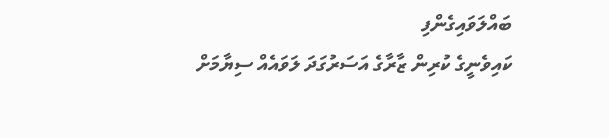ބައްލަވައިގެންފި
ކައިވެނީގެ ކުރިން ޒާރާގެ އަސަރުގަދަ ލަވައެއް ސިޔާމަށް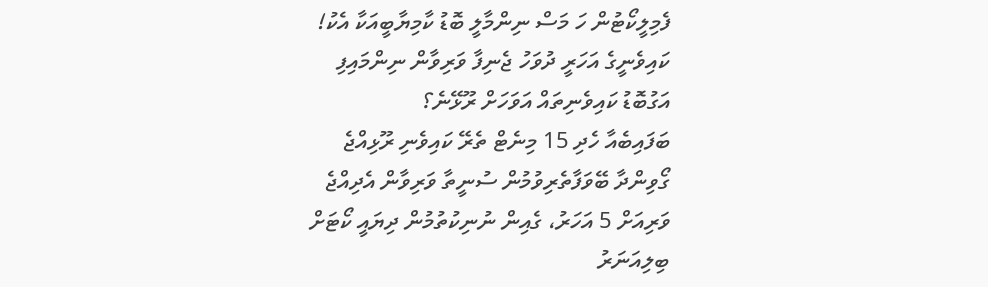ފެމިލީކޯޓުން ހަ މަސް ނިންމާލީ ބޮޑު ކާމިޔާބީއަކާ އެކު!
ކައިވެނީގެ އަހަރީ ދުވަހު ޖެނިފާ ވަރިވާން ނިންމައިފި
އަގުބޮޑު ކައިވެނިތައް އަވަހަށް ރޫޅޭނެ؟
ބަފައިބެއާ ހެދި 15 މިނެޓް ތެރޭ ކައިވެނި ރޫޅިއްޖެ
ގޯވިންދާ ބޭވަފާތެރިވުމުން ސުނީތާ ވަރިވާން އެދިއްޖެ
ވަރިއަށް 5 އަހަރު، ގެއިން ނުނިކުތުމުން ދިޔައީ ކޯޓަށް
ބިލިއަނަރު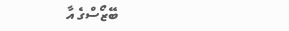ބޭޒޯސްގެ އާ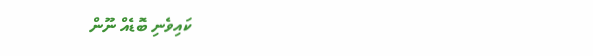ކައިވެނި ބޮޑެއް ނޫން